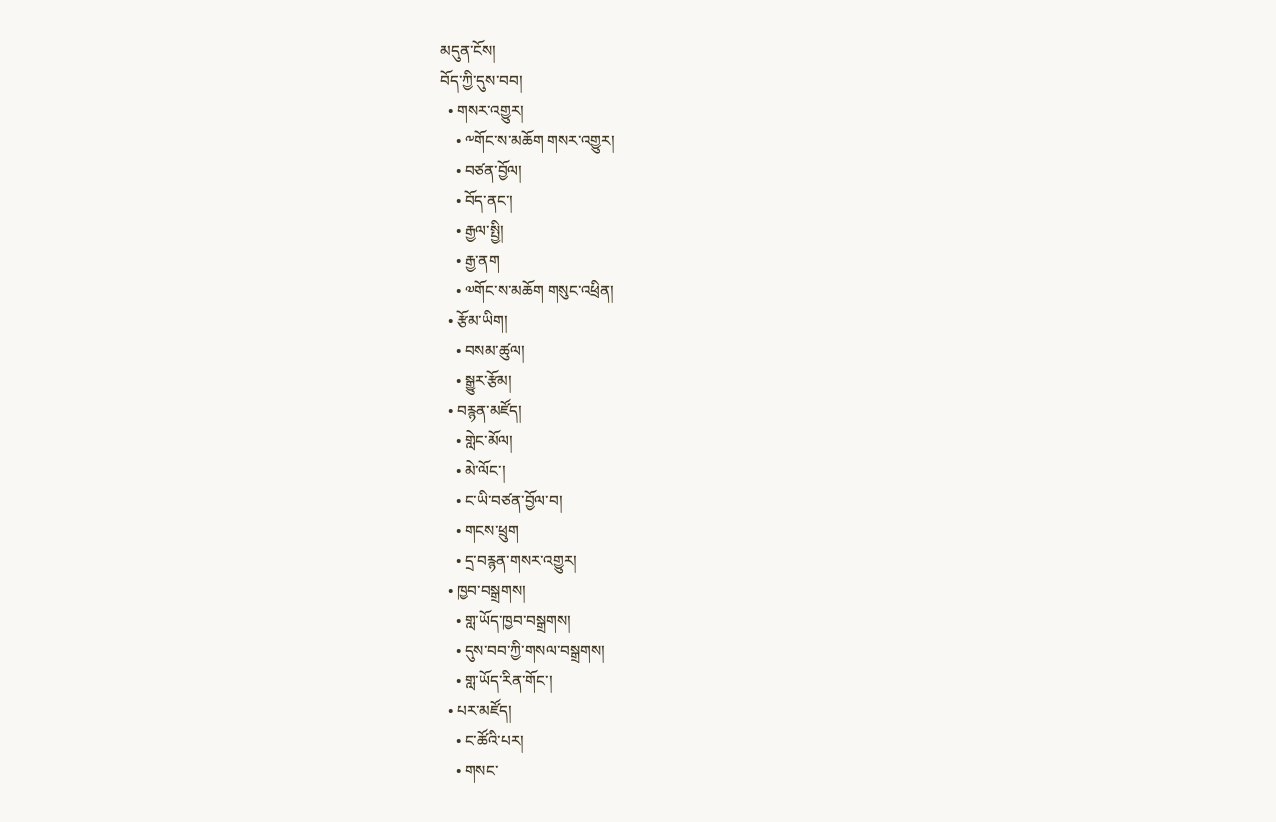མདུན་ངོས།
བོད་ཀྱི་དུས་བབ།
  • གསར་འགྱུར།
    • ༸གོང་ས་མཆོག གསར་འགྱུར།
    • བཙན་བྱོལ།
    • བོད་ནང་།
    • རྒྱལ་སྤྱི།
    • རྒྱ་ནག
    • ༧གོང་ས་མཆོག གསུང་འཕྲིན།
  • རྩོམ་ཡིག།
    • བསམ་ཚུལ།
    • སྒྱུར་རྩོམ།
  • བརྙན་མཛོད།
    • གླེང་མོལ།
    • མེ་ལོང་།
    • ང་ཡི་བཙན་བྱོལ་བ།
    • གངས་ཕྲུག
    • དྲ་བརྙན་གསར་འགྱུར།
  • ཁྱབ་བསྒྲགས།
    • གླ་ཡོད་ཁྱབ་བསྒྲགས།
    • དུས་བབ་ཀྱི་གསལ་བསྒྲགས།
    • གླ་ཡོད་རིན་གོང་།
  • པར་མཛོད།
    • ང་ཚོའི་པར།
    • གསང་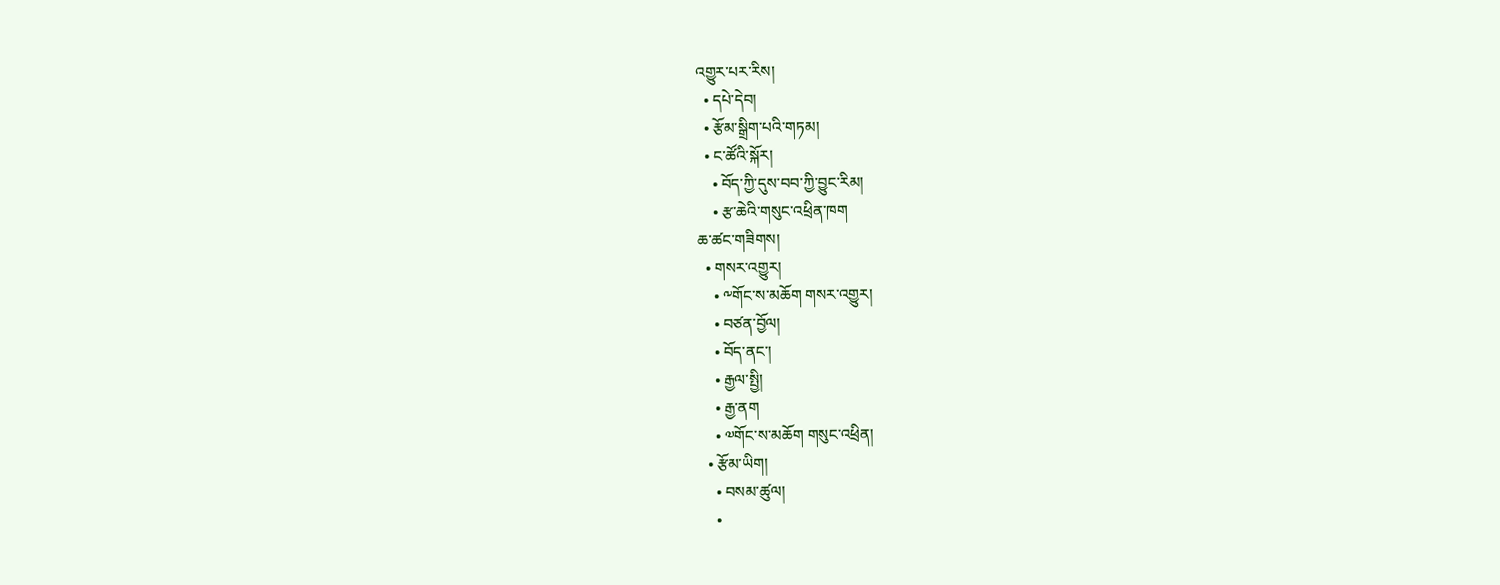འགྱུར་པར་རིས།
  • དཔེ་དེབ།
  • རྩོམ་སྒྲིག་པའི་གཏམ།
  • ང་ཚོའི་སྐོར།
    • བོད་ཀྱི་དུས་བབ་ཀྱི་བྱུང་རིམ།
    • རྩ་ཆེའི་གསུང་འཕྲིན་ཁག
ཆ་ཚང་གཟིགས།
  • གསར་འགྱུར།
    • ༸གོང་ས་མཆོག གསར་འགྱུར།
    • བཙན་བྱོལ།
    • བོད་ནང་།
    • རྒྱལ་སྤྱི།
    • རྒྱ་ནག
    • ༧གོང་ས་མཆོག གསུང་འཕྲིན།
  • རྩོམ་ཡིག།
    • བསམ་ཚུལ།
    •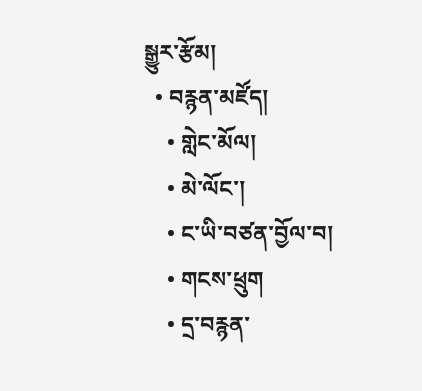སྒྱུར་རྩོམ།
  • བརྙན་མཛོད།
    • གླེང་མོལ།
    • མེ་ལོང་།
    • ང་ཡི་བཙན་བྱོལ་བ།
    • གངས་ཕྲུག
    • དྲ་བརྙན་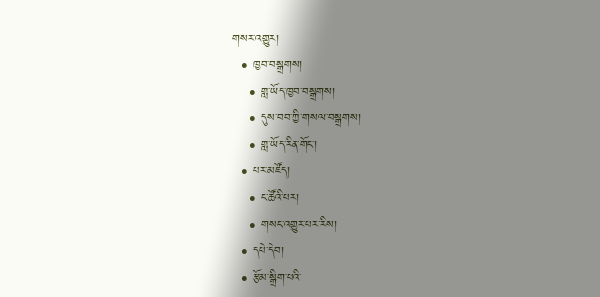གསར་འགྱུར།
  • ཁྱབ་བསྒྲགས།
    • གླ་ཡོད་ཁྱབ་བསྒྲགས།
    • དུས་བབ་ཀྱི་གསལ་བསྒྲགས།
    • གླ་ཡོད་རིན་གོང་།
  • པར་མཛོད།
    • ང་ཚོའི་པར།
    • གསང་འགྱུར་པར་རིས།
  • དཔེ་དེབ།
  • རྩོམ་སྒྲིག་པའི་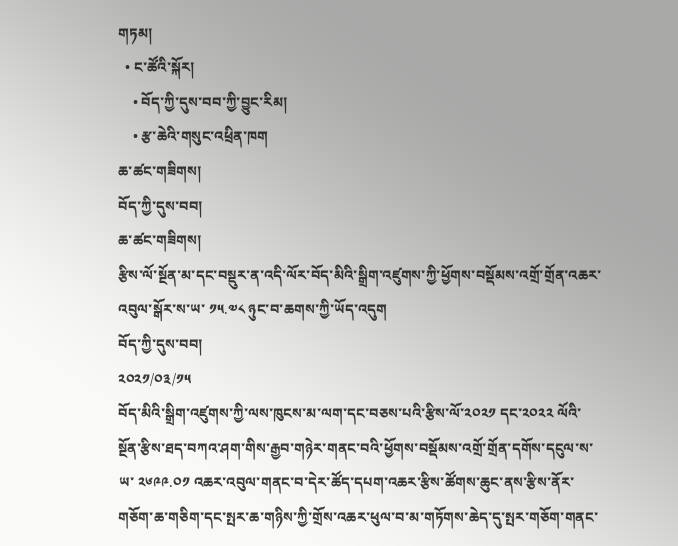གཏམ།
  • ང་ཚོའི་སྐོར།
    • བོད་ཀྱི་དུས་བབ་ཀྱི་བྱུང་རིམ།
    • རྩ་ཆེའི་གསུང་འཕྲིན་ཁག
ཆ་ཚང་གཟིགས།
བོད་ཀྱི་དུས་བབ།
ཆ་ཚང་གཟིགས།
རྩིས་ལོ་སྔོན་མ་དང་བསྡུར་ན་འདི་ལོར་བོད་མིའི་སྒྲིག་འཛུགས་ཀྱི་ཕྱོགས་བསྡོམས་འགྲོ་གྲོན་འཆར་འབུལ་སྒོར་ས་ཡ་ ༡༥.༧༨ ཉུང་བ་ཆགས་ཀྱི་ཡོད་འདུག
བོད་ཀྱི་དུས་བབ།
༢༠༢༡/༠༣/༡༥
བོད་མིའི་སྒྲིག་འཛུགས་ཀྱི་ལས་ཁུངས་མ་ལག་དང་བཅས་པའི་རྩིས་ལོ་༢༠༢༡ དང་༢༠༢༢ ལོའི་སྔོན་རྩིས་ཐད་བཀའ་ཤག་གིས་རྒྱབ་གཉེར་གནང་བའི་ཕྱོགས་བསྡོམས་འགྲོ་གྲོན་དགོས་དངུལ་ས་ཡ་ ༢༦༩༩.༠༡ འཆར་འབུལ་གནང་བ་དེར་ཚོད་དཔག་འཆར་རྩིས་ཚོགས་ཆུང་ནས་རྩིས་ནོར་གཅོག་ཆ་གཅིག་དང་སྤར་ཆ་གཉིས་ཀྱི་གྲོས་འཆར་ཕུལ་བ་མ་གཏོགས་ཆེད་དུ་སྤར་གཅོག་གནང་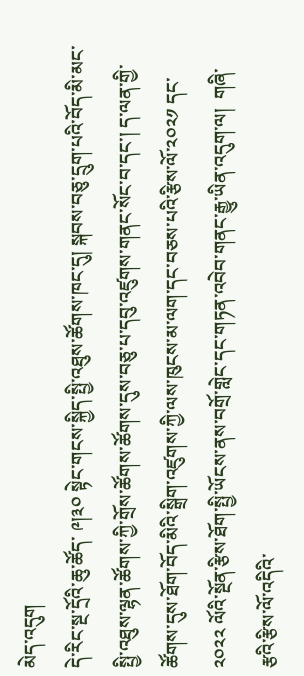མེད་འདུག
དེ་རིང་སྔ་དྲོའི་ཆུ་ཚོད་ ༩།༣༠ སྟེང་གངས་སྐྱིད་སྤྱི་འཐུས་ཚོགས་ཁང་དུ། སྐབས་བཅུ་དྲུག་པའི་བོད་མི་མང་སྤྱི་འཐུས་ལྷན་ཚོགས་ཀྱི་གྲོས་ཚོགས་ཚོགས་དུས་བཅུ་པ་དབུ་འཛུགས་གནང་སོང་བ་དང་། ད་ལན་གྱི་ཚོགས་དུས་ཐོག་བོད་མིའི་སྒྲིག་འཛུགས་ཀྱི་ལས་ཁུངས་མ་ལག་དང་བཅས་པའི་རྩིས་ལོ་༢༠༢༡ དང་༢༠༢༢ ལོའི་སྔོན་རྩིས་ཐོག་སྤྱི་ཡོངས་ནས་བགྲོ་གླེང་དང་གཏན་འབེབ་གནང་རྒྱུ་ཡིན་འདུག་ལ།  གཞི་རྩའི་རྩིས་ལོ་འདིའི་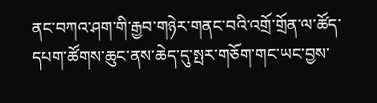ནང་བཀའ་ཤག་གི་རྒྱབ་གཉེར་གནང་བའི་འགྲོ་གྲོན་ལ་ཚོད་དཔག་ཚོགས་ཆུང་ནས་ཆེད་དུ་སྤར་གཅོག་གང་ཡང་བྱས་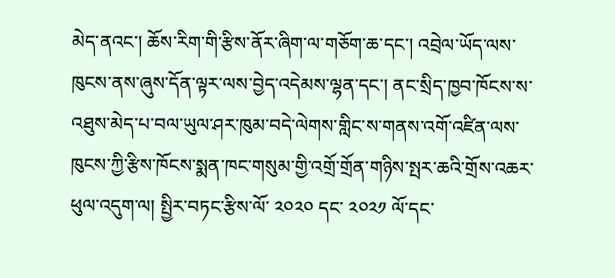མེད་ནའང་། ཆོས་རིག་གི་རྩིས་ནོར་ཞིག་ལ་གཅོག་ཆ་དང་། འབྲེལ་ཡོད་ལས་ཁུངས་ནས་ཞུས་དོན་ལྟར་ལས་བྱེད་འདེམས་ལྷན་དང་། ནང་སྲིད་ཁྱབ་ཁོངས་ས་འཐུས་མེད་པ་བལ་ཡུལ་ཤར་ཁུམ་བདེ་ལེགས་གླིང་ས་གནས་འགོ་འཛིན་ལས་ཁུངས་ཀྱི་རྩིས་ཁོངས་སྨན་ཁང་གསུམ་གྱི་འགྲོ་གྲོན་གཉིས་སྤར་ཆའི་གྲོས་འཆར་ཕུལ་འདུག་ལ། སྤྱིར་བཏང་རྩིས་ལོ་ ༢༠༢༠ དང་ ༢༠༢༡ ལོ་དང་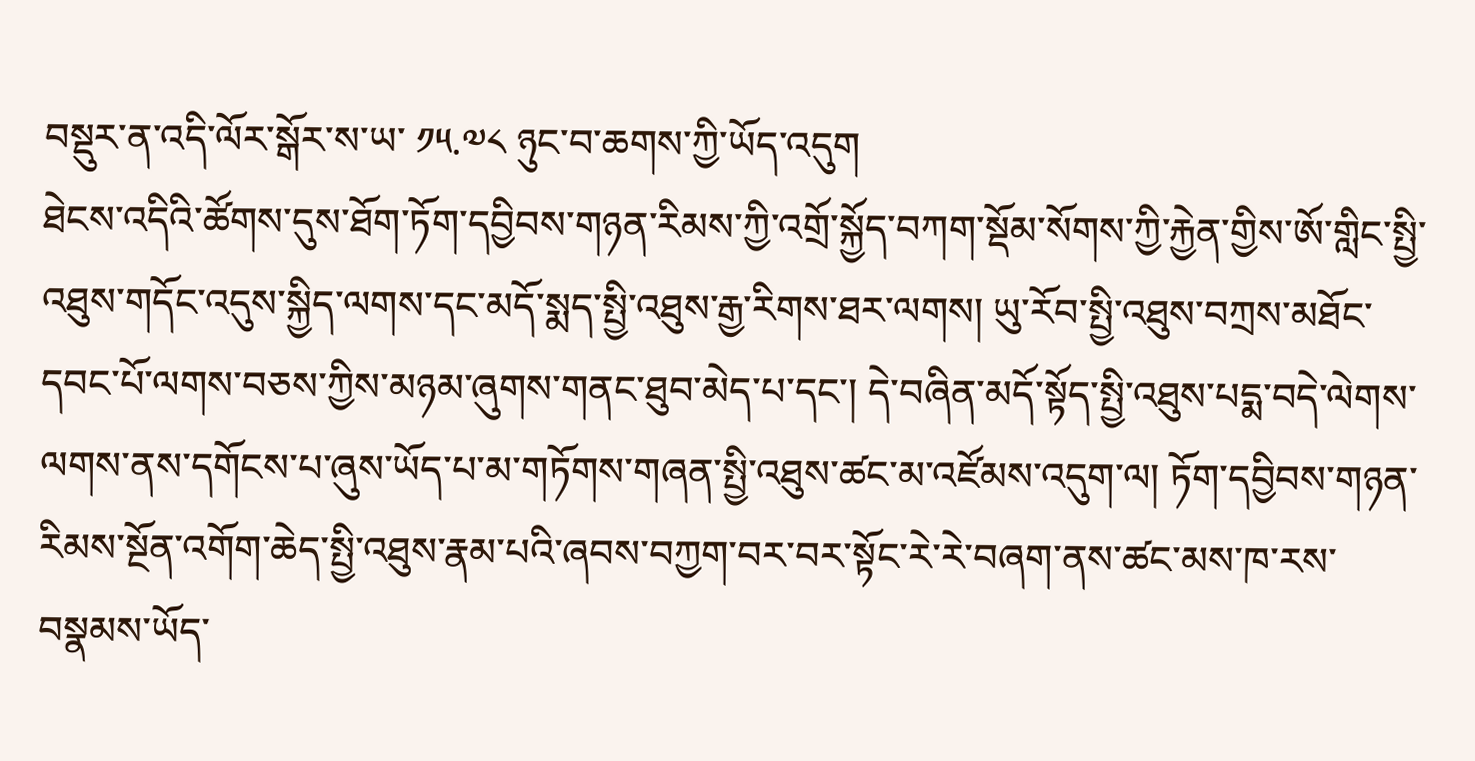བསྡུར་ན་འདི་ལོར་སྒོར་ས་ཡ་ ༡༥.༧༨ ཉུང་བ་ཆགས་ཀྱི་ཡོད་འདུག
ཐེངས་འདིའི་ཚོགས་དུས་ཐོག་ཏོག་དབྱིབས་གཉན་རིམས་ཀྱི་འགྲོ་སྐྱོད་བཀག་སྡོམ་སོགས་ཀྱི་རྐྱེན་གྱིས་ཨོ་གླིང་སྤྱི་འཐུས་གདོང་འདུས་སྐྱིད་ལགས་དང་མདོ་སྨད་སྤྱི་འཐུས་རྒྱ་རིགས་ཐར་ལགས། ཡུ་རོབ་སྤྱི་འཐུས་བཀྲས་མཐོང་དབང་པོ་ལགས་བཅས་ཀྱིས་མཉམ་ཞུགས་གནང་ཐུབ་མེད་པ་དང་། དེ་བཞིན་མདོ་སྟོད་སྤྱི་འཐུས་པདྨ་བདེ་ལེགས་ལགས་ནས་དགོངས་པ་ཞུས་ཡོད་པ་མ་གཏོགས་གཞན་སྤྱི་འཐུས་ཚང་མ་འཛོམས་འདུག་ལ། ཏོག་དབྱིབས་གཉན་རིམས་སྔོན་འགོག་ཆེད་སྤྱི་འཐུས་རྣམ་པའི་ཞབས་བཀྱག་བར་བར་སྟོང་རེ་རེ་བཞག་ནས་ཚང་མས་ཁ་རས་བསྣམས་ཡོད་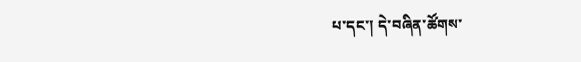པ་དང་། དེ་བཞིན་ཚོགས་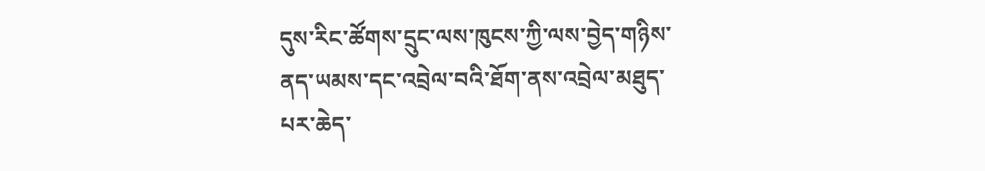དུས་རིང་ཚོགས་དྲུང་ལས་ཁུངས་ཀྱི་ལས་བྱེད་གཉིས་ནད་ཡམས་དང་འབྲེལ་བའི་ཐོག་ནས་འབྲེལ་མཐུད་པར་ཆེད་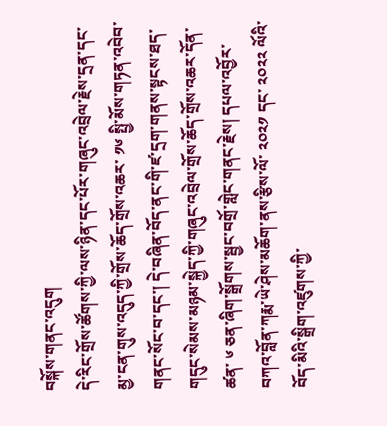བསྐོས་གནང་འདུག
དེ་རིང་གྲོས་ཚོགས་ཀྱི་ལས་ཉིན་དང་པོར་གཞུང་འབྲེལ་རྗེས་དྲན་དང་མྱ་ངན་གུས་འདུད་ཀྱི་གྲོས་ཆོད་གྲོས་འཆར་ ༡༦ སྤྱི་མོས་གཏན་འབེབ་གནང་སོང་བ་དང་། དེ་བཞིན་བོད་ནང་གི་ཛ་དྲག་གནས་སྟངས་ཐད་གདུང་སེམས་མཉམ་སྐྱེད་ཀྱི་གཞུང་འབྲེལ་གྲོས་ཆོད་གྲོས་འཆར་དོན་ཚན་ ༦ ཅན་ཞིག་སྒྲོགས་སྦྱང་བགྲོ་གླེང་གནང་རྗེས། དཔལ་འབྱོར་བཀའ་བློན་ཀརྨ་ཡེ་ཤེས་མཆོག་ནས་རྩིས་ལོ་ ༢༠༢༡ དང་ ༢༠༢༢ ལོའི་བོད་མིའི་སྒྲིག་འཛུགས་ཀྱི་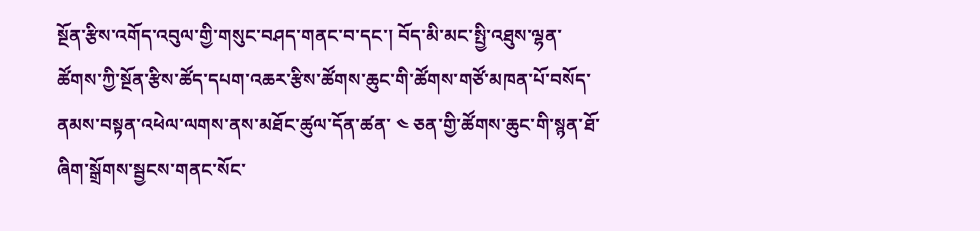སྔོན་རྩིས་འགོད་འབུལ་གྱི་གསུང་བཤད་གནང་བ་དང་། བོད་མི་མང་སྤྱི་འཐུས་ལྷན་ཚོགས་ཀྱི་སྔོན་རྩིས་ཚོད་དཔག་འཆར་རྩིས་ཚོགས་ཆུང་གི་ཚོགས་གཙོ་མཁན་པོ་བསོད་ནམས་བསྟན་འཕེལ་ལགས་ནས་མཐོང་ཚུལ་དོན་ཚན་ ༤ ཅན་གྱི་ཚོགས་ཆུང་གི་སྙན་ཐོ་ཞིག་སྒྲོགས་སྦྱངས་གནང་སོང་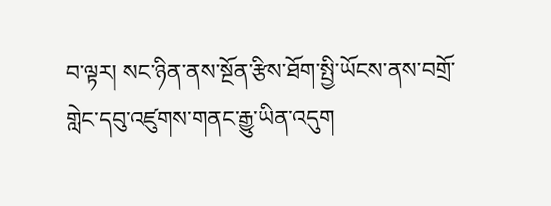བ་ལྟར། སང་ཉིན་ནས་སྔོན་རྩིས་ཐོག་སྤྱི་ཡོངས་ནས་བགྲོ་གླེང་དབུ་འཛུགས་གནང་རྒྱུ་ཡིན་འདུག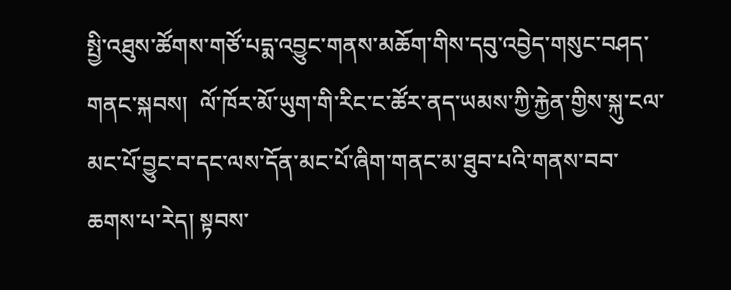སྤྱི་འཐུས་ཚོགས་གཙོ་པདྨ་འབྱུང་གནས་མཆོག་གིས་དབུ་འབྱེད་གསུང་བཤད་གནང་སྐབས།  ལོ་ཁོར་མོ་ཡུག་གི་རིང་ང་ཚོར་ནད་ཡམས་ཀྱི་རྐྱེན་གྱིས་སྐུ་ངལ་མང་པོ་བྱུང་བ་དང་ལས་དོན་མང་པོ་ཞིག་གནང་མ་ཐུབ་པའི་གནས་བབ་ཆགས་པ་རེད། སྟབས་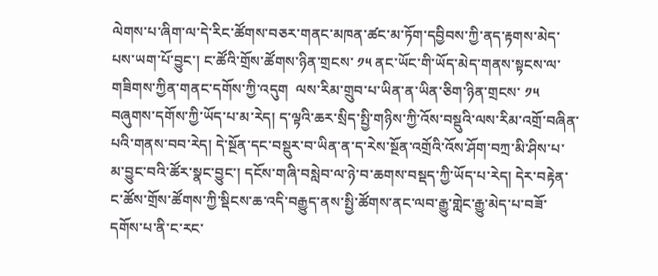ལེགས་པ་ཞིག་ལ་དེ་རིང་ཚོགས་བཅར་གནང་མཁན་ཚང་མ་ཏོག་དབྱིབས་ཀྱི་ནད་རྟགས་མེད་པས་ཡག་པོ་བྱུང་། ང་ཚོའི་གྲོས་ཚོགས་ཉིན་གྲངས་ ༡༥ ནང་ཡོང་གི་ཡོད་མེད་གནས་སྟངས་ལ་གཟིགས་ཀྱིན་གནང་དགོས་ཀྱི་འདུག  ལས་རིམ་གྲུབ་པ་ཡིན་ན་ཡིན་ཅིག་ཉིན་གྲངས་ ༡༥ བཞུགས་དགོས་ཀྱི་ཡོད་པ་མ་རེད། ད་ལྟའི་ཆར་སྲིད་སྤྱི་གཉིས་ཀྱི་འོས་བསྡུའི་ལས་རིམ་འགྲོ་བཞིན་པའི་གནས་བབ་རེད། དེ་སྔོན་དང་བསྡུར་བ་ཡིན་ན་ད་རེས་སྔོན་འགྲོའི་འོས་ཤོག་བཀྲ་མི་ཤིས་པ་མ་བྱུང་བའི་ཚོར་སྣང་བྱུང་། དངོས་གཞི་བསླེབ་ལ་ཉེ་བ་ཆགས་བསྡད་ཀྱི་ཡོད་པ་རེད། དེར་བརྟེན་ང་ཚོས་གྲོས་ཚོགས་ཀྱི་སྡིངས་ཆ་འདི་བརྒྱུད་ནས་སྤྱི་ཚོགས་ནང་ལབ་རྒྱུ་གླེང་རྒྱུ་མེད་པ་བཟོ་དགོས་པ་ནི་ང་རང་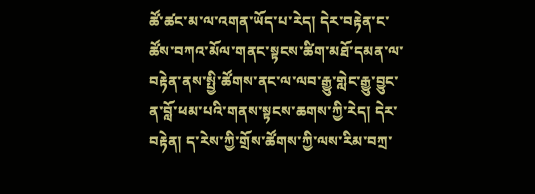ཚོ་ཚང་མ་ལ་འགན་ཡོད་པ་རེད། དེར་བརྟེན་ང་ཚོས་བཀའ་མོལ་གནང་སྟངས་ཚིག་མཐོ་དམན་ལ་བརྟེན་ནས་སྤྱི་ཚོགས་ནང་ལ་ལབ་རྒྱུ་གླེང་རྒྱུ་བྱུང་ན་བློ་ཕམ་པའི་གནས་སྟངས་ཆགས་ཀྱི་རེད། དེར་བརྟེན། ད་རེས་ཀྱི་གྲོས་ཚོགས་ཀྱི་ལས་རིམ་བཀྲ་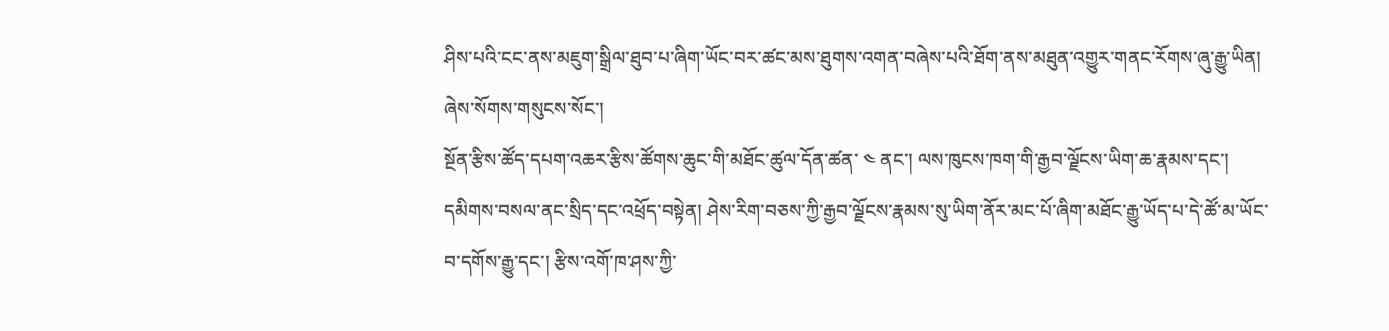ཤིས་པའི་ངང་ནས་མཇུག་སྒྲིལ་ཐུབ་པ་ཞིག་ཡོང་བར་ཚང་མས་ཐུགས་འགན་བཞེས་པའི་ཐོག་ནས་མཐུན་འགྱུར་གནང་རོགས་ཞུ་རྒྱུ་ཡིན། ཞེས་སོགས་གསུངས་སོང་།
སྔོན་རྩིས་ཚོད་དཔག་འཆར་རྩིས་ཚོགས་ཆུང་གི་མཐོང་ཚུལ་དོན་ཚན་ ༤ ནང་། ལས་ཁུངས་ཁག་གི་རྒྱབ་ལྗོངས་ཡིག་ཆ་རྣམས་དང་། དམིགས་བསལ་ནང་སྲིད་དང་འཕྲོད་བསྟེན། ཤེས་རིག་བཅས་ཀྱི་རྒྱབ་ལྗོངས་རྣམས་སུ་ཡིག་ནོར་མང་པོ་ཞིག་མཐོང་རྒྱུ་ཡོད་པ་དེ་ཚོ་མ་ཡོང་བ་དགོས་རྒྱུ་དང་། རྩིས་འགོ་ཁ་ཤས་ཀྱི་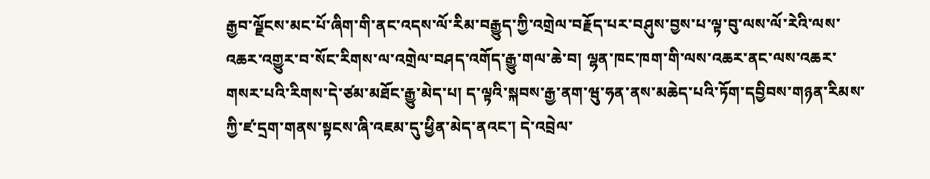རྒྱབ་ལྗོངས་མང་པོ་ཞིག་གི་ནང་འདས་ལོ་རིམ་བརྒྱུད་ཀྱི་འགྲེལ་བརྗོད་པར་བཤུས་བྱས་པ་ལྟ་བུ་ལས་ལོ་རེའི་ལས་འཆར་འགྱུར་བ་སོང་རིགས་ལ་འགྲེལ་བཤད་འགོད་རྒྱུ་གལ་ཆེ་བ། ལྷན་ཁང་ཁག་གི་ལས་འཆར་ནང་ལས་འཆར་གསར་པའི་རིགས་དེ་ཙམ་མཐོང་རྒྱུ་མེད་པ། ད་ལྟའི་སྐབས་རྒྱ་ནག་ཝུ་ཧན་ནས་མཆེད་པའི་ཏོག་དབྱིབས་གཉན་རིམས་ཀྱི་ཛ་དྲག་གནས་སྟངས་ཞི་འཇམ་དུ་ཕྱིན་མེད་ནའང་། དེ་འབྲེལ་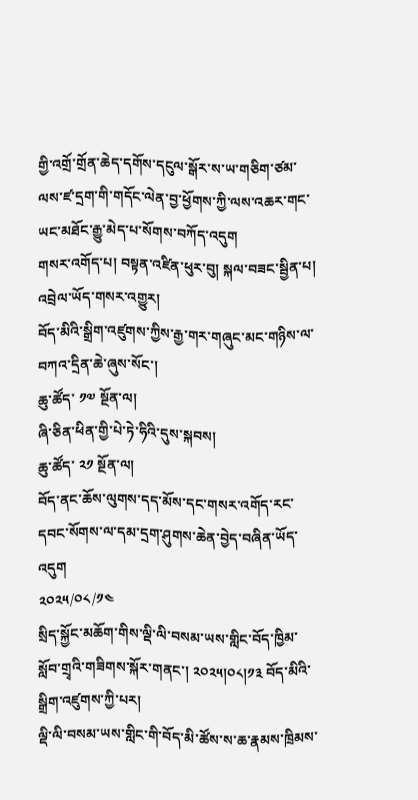གྱི་འགྲོ་གྲོན་ཆེད་དགོས་དངུལ་སྒོར་ས་ཡ་གཅིག་ཙམ་ལས་ཛ་དྲག་གི་གདོང་ལེན་བྱ་ཕྱོགས་ཀྱི་ལས་འཆར་གང་ཡང་མཐོང་རྒྱུ་མེད་པ་སོགས་བཀོད་འདུག
གསར་འགོད་པ། བསྟན་འཛིན་ཕུར་བུ། སྐལ་བཟང་སྦྱིན་པ།
འབྲེལ་ཡོད་གསར་འགྱུར།
བོད་མིའི་སྒྲིག་འཛུགས་ཀྱིས་རྒྱ་གར་གཞུང་མང་གཉིས་ལ་བཀའ་དྲིན་ཆེ་ཞུས་སོང་།
ཆུ་ཚོད་ ༡༧ སྔོན་ལ།
ཞི་ཅིན་ཕིན་གྱི་པེ་ཏེ་ཧིའི་དུས་སྐབས།
ཆུ་ཚོད་ ༢༡ སྔོན་ལ།
བོད་ནང་ཆོས་ལུགས་དད་མོས་དང་གསར་འགོད་རང་དབང་སོགས་ལ་དམ་དྲག་ཤུགས་ཆེན་བྱེད་བཞིན་ཡོད་འདུག
༢༠༢༥/༠༨/༡༤
སྲིད་སྐྱོང་མཆོག་གིས་ལྡི་ལི་བསམ་ཡས་གླིང་བོད་ཁྱིམ་སློབ་གྲྭའི་གཟིགས་སྐོར་གནང་། ༢༠༢༥།༠༨།༡༣ བོད་མིའི་སྒྲིག་འཛུགས་ཀྱི་པར།
ལྡི་ལི་བསམ་ཡས་གླིང་གི་བོད་མི་ཚོས་ས་ཆ་རྣམས་ཁྲིམས་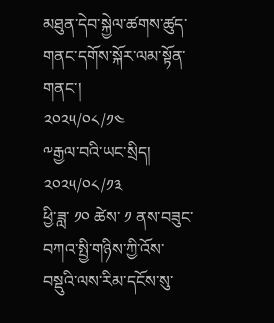མཐུན་དེབ་སྐྱེལ་ཚགས་ཚུད་གནང་དགོས་སྐོར་ལམ་སྟོན་གནང་།
༢༠༢༥/༠༨/༡༤
༸རྒྱལ་བའི་ཡང་སྲིད།
༢༠༢༥/༠༨/༡༣
ཕྱི་ཟླ་ ༡༠ ཚེས་ ༡ ནས་བཟུང་བཀའ་སྤྱི་གཉིས་ཀྱི་འོས་བསྡུའི་ལས་རིམ་དངོས་སུ་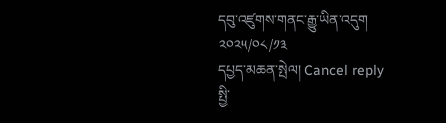དབུ་འཛུགས་གནང་རྒྱུ་ཡིན་འདུག
༢༠༢༥/༠༨/༡༣
དཔྱད་མཆན་སྤེལ། Cancel reply
སྤྱི་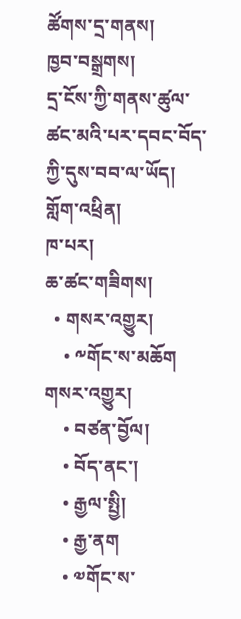ཚོགས་དྲ་གནས།
ཁྱབ་བསྒྲགས།
དྲ་ངོས་ཀྱི་གནས་ཚུལ་ཚང་མའི་པར་དབང་བོད་ཀྱི་དུས་བབ་ལ་ཡོད།
གློག་འཕྲིན།
ཁ་པར།
ཆ་ཚང་གཟིགས།
  • གསར་འགྱུར།
    • ༸གོང་ས་མཆོག གསར་འགྱུར།
    • བཙན་བྱོལ།
    • བོད་ནང་།
    • རྒྱལ་སྤྱི།
    • རྒྱ་ནག
    • ༧གོང་ས་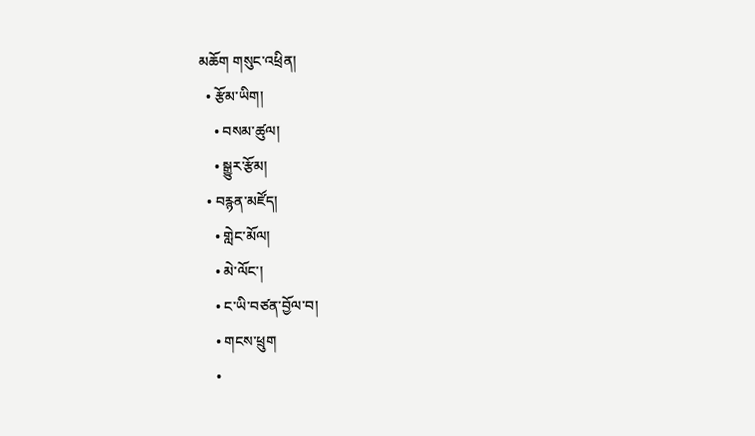མཆོག གསུང་འཕྲིན།
  • རྩོམ་ཡིག།
    • བསམ་ཚུལ།
    • སྒྱུར་རྩོམ།
  • བརྙན་མཛོད།
    • གླེང་མོལ།
    • མེ་ལོང་།
    • ང་ཡི་བཙན་བྱོལ་བ།
    • གངས་ཕྲུག
    •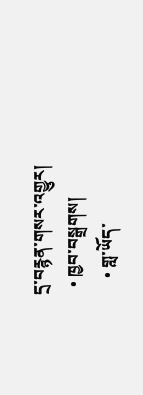དྲ་བརྙན་གསར་འགྱུར།
  • ཁྱབ་བསྒྲགས།
    • གླ་ཡོད་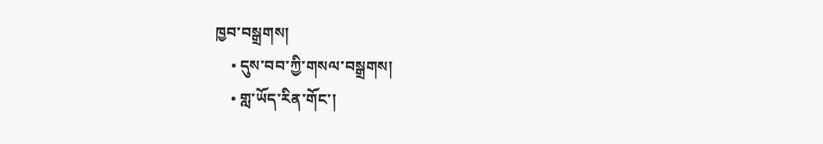ཁྱབ་བསྒྲགས།
    • དུས་བབ་ཀྱི་གསལ་བསྒྲགས།
    • གླ་ཡོད་རིན་གོང་།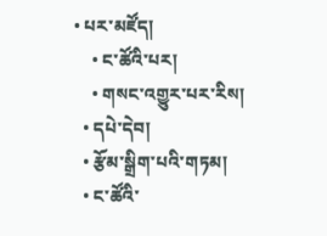• པར་མཛོད།
    • ང་ཚོའི་པར།
    • གསང་འགྱུར་པར་རིས།
  • དཔེ་དེབ།
  • རྩོམ་སྒྲིག་པའི་གཏམ།
  • ང་ཚོའི་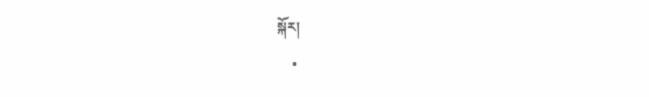སྐོར།
    •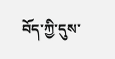བོད་ཀྱི་དུས་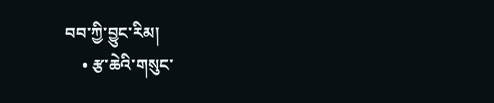བབ་ཀྱི་བྱུང་རིམ།
    • རྩ་ཆེའི་གསུང་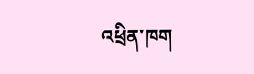འཕྲིན་ཁག